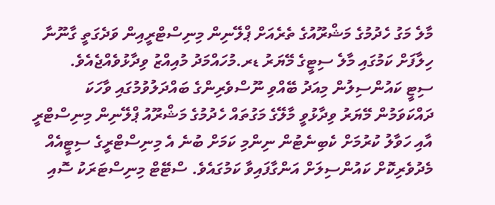މާލެ މަގު ހެދުމުގެ މަޝްރޫއުގެ ތެރެއަށް ޕްލޭނިން މިނިސްޓްރީއިން ވަދެގަތީ ގާނޫނާ ހިލާފަށް ކަމުގައި މާލެ ސިޓީގެ މޭޔަރު ޑރ.މުހައްމަދު މުއިއްޒު ވިދާޅުވެއްޖެއެވެ.
ސިޓީ ކައުންސިލުން މިއަދު ބޭއްވި ނޫސްވެރިންގެ ބައްދަލުވުމުގައި ވާހަކަ ދައްކަވަމުން މޭޔަރު ވިދާޅުވީ މާލޭގެ މަގުތައް ހެދުމުގެ މަޝްރޫއު ޕްލޭނިން މިނިސްޓްރީ އާއި ހަވާލު ކުރުމަށް ކެބިނެޓުން ނިންމި ކަމަށް ބުނެ އެ މިނިސްޓްރީގެ ސިޓީއެއް މެދުވެރިކޮށް ކައުންސިލަށް އަންގާފައިވާ ކަމުގައެވެ. ސްޓޭޓް މިނިސްޓަރަކު ސޮއި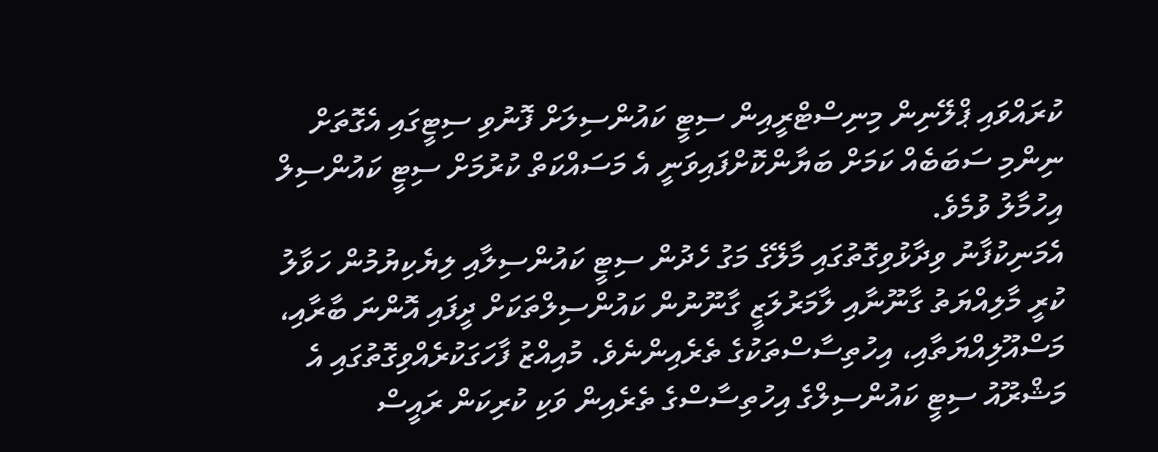ކުރައްވައި ޕްލޭނިން މިނިސްޓްރީއިން ސިޓީ ކައުންސިލަށް ފޮނުވި ސިޓީގައި އެގޮތަށް ނިންމި ސަބަބެއް ކަމަށް ބަޔާންކޮށްފައިވަނީ އެ މަސައްކަތް ކުރުމަށް ސިޓީ ކައުންސިލް އިހުމާލު ވުމެވެ.
އެމަނިކުފާނު ވިދާޅުވިގޮތުގައި މާލޭގެ މަގު ހެދުން ސިޓީ ކައުންސިލާއި ލިޔެކިޔުމުން ހަވާލު ކުރީ މާލިއްޔަތު ގާނޫނާއި ލާމަރުލަޒީ ގާނޫނުން ކައުންސިލްތަކަށް ދީފައި އޮންނަ ބާރާއި، މަސްއޫލިއްޔަތާއި، އިހުތިސާސްތަކުގެ ތެރެއިންނެވެ. މުއިއްޒު ފާހަގަކުރެއްވިގޮތުގައި އެ މަޝްރޫއު ސިޓީ ކައުންސިލްގެ އިހުތިސާސްގެ ތެރެއިން ވަކި ކުރިކަން ރައީސް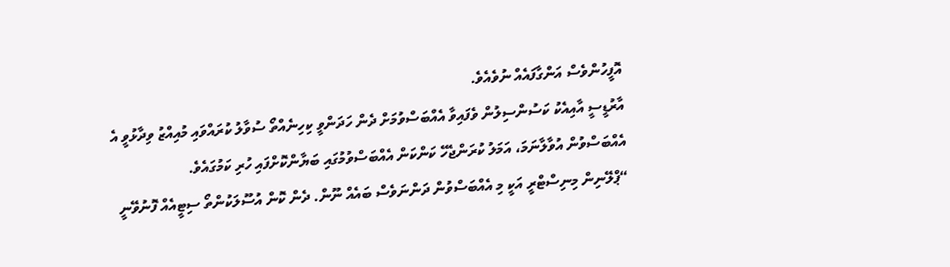އޮފީހުންވެސް އަންގާފައެއް ނުވެއެވެ.
އާރުޑީސީ އާއިއެކު ކަސުންސިލުން ވެފައިވާ އެއްބަސްވުމަށް ދެން ހަދަންވީ ކިހިނެއްތޯ ސުވާލު ކުރައްވައި މުއިއްޒު ވިދާޅުވީ އެ އެއްބަސްވުން އުވާލާނަމަ، އަމަލު ކުރަންޖެހޭ ކަންކަން އެއްބަސްވުމުގައި ބަޔާންކޮށްފައި ހުރި ކަމުގައެވެ.
“ޕްލޭނިން މިނިސްޓްރީ އަކީ މި އެއްބަސްވުން ދަންނަވެސް ބައެއް ނޫން. ދެން ކޮން އުސޫލަކުންތޯ ސިޓީއެއް ފޮނުވޭނީ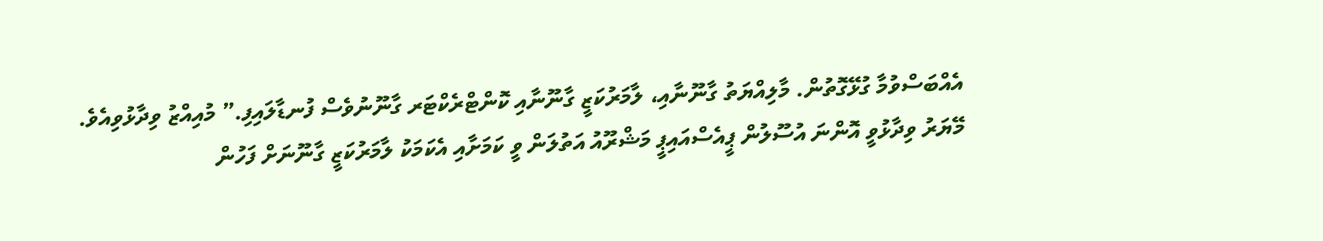އެއްބަސްވުމާ ގުޅޭގޮތުން. މާލިއްޔަތު ގާނޫނާއި، ލާމަރުކަޒީ ގާނޫނާއި ކޮންޓްރެކްޓަރ ގާނޫނުވެސް ފުނޑާލައިފި.” މުއިއްޒު ވިދާޅުވިއެވެ.
މޭޔަރު ވިދާޅުވީ އޮންނަ އުސޫލުން ޕީއެސްއައިޕީ މަޝްރޫއު އަތުލަން ވީ ކަމަށާއި އެކަމަކު ލާމަރުކަޒީ ގާނޫނަށް ފަހުން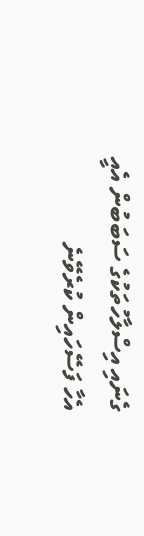ގެނައި އިސްލާހުތަކުގެ ސަބަބުން އެއީ އެހާ ފަސޭހައިން ކުރެވޭނެ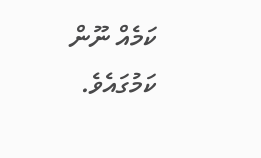ކަމެއް ނޫން ކަމުގައެވެ.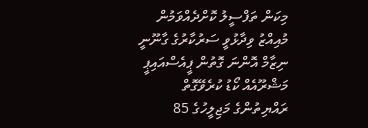މިކަން ތަފްސީލު ކޮށްދެއްވަމުން މުއިއްޒު ވިދާޅުވީ ސަރުކާރުގެ ގާނޫނީ ނިޒާމް އޮންނަ ގޮތުން ޕީއެސްއައިޕީ މަޝްރޫއެއް ކޯޑު ކުރެވޭގޮތް ރައްޔިތުންގެ މަޖިލީހުގެ 85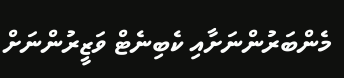މެންބަރުންނަށާއި ކެބިނެޓް ވަޒީރުންނަށް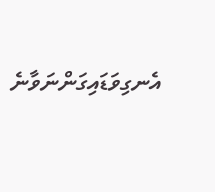އެނގިވަޑައިގަންނަވާނެ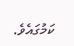ކަމުގައެވެ.